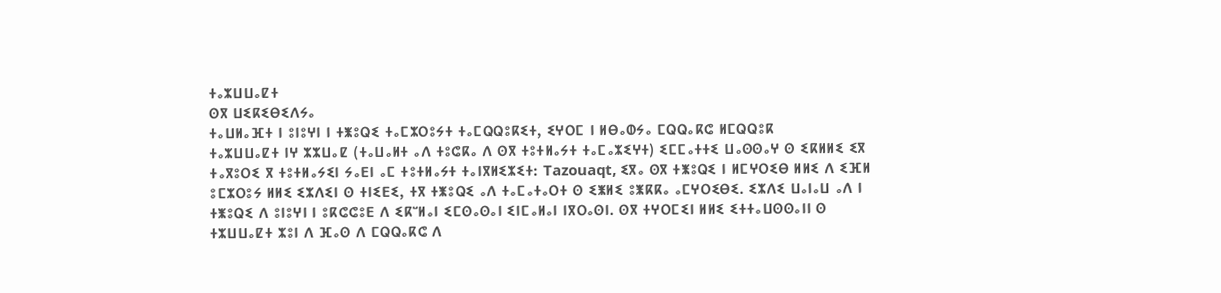ⵜⴰⵣⵡⵡⴰⵇⵜ
ⵙⴳ ⵡⵉⴽⵉⴱⵉⴷⵢⴰ
ⵜⴰⵡⵍⴰⴼⵜ ⵏ ⵓⵏⵓⵖⵏ ⵏ ⵜⵥⵓⵕⵉ ⵜⴰⵎⵣⵔⵓⵢⵜ ⵜⴰⵎⵕⵕⵓⴽⵉⵜ, ⵉⵖⵔⵎ ⵏ ⵍⴱⴰⵀⵢⴰ ⵎⵕⵕⴰⴽⵛ ⵍⵎⵕⵕⵓⴽ
ⵜⴰⵣⵡⵡⴰⵇⵜ ⵏⵖ ⵣⵣⵡⴰⵇ (ⵜⴰⵡⴰⵍⵜ ⴰⴷ ⵜⵓⵛⴽⴰ ⴷ ⵙⴳ ⵜⵓⵜⵍⴰⵢⵜ ⵜⴰⵎⴰⵣⵉⵖⵜ) ⵉⵎⵎⴰⵜⵜⵉ ⵡⴰⵙⵙⴰⵖ ⵙ ⵉⴽⵍⵍⵉ ⵉⴳ ⵜⴰⴳⵓⵔⵉ ⴳ ⵜⵓⵜⵍⴰⵢⵉⵏ ⵢⴰⴹⵏ ⴰⵎ ⵜⵓⵜⵍⴰⵢⵜ ⵜⴰⵏⴳⵍⵉⵣⵉⵜ: Tazouaqt, ⵉⴳⴰ ⵙⴳ ⵜⵥⵓⵕⵉ ⵏ ⵍⵎⵖⵔⵉⴱ ⵍⵍⵉ ⴷ ⵉⴼⵍ ⵓⵎⵣⵔⵓⵢ ⵍⵍⵉ ⵉⵣⴷⵉⵏ ⵙ ⵜⵏⵉⴹⵉ, ⵜⴳ ⵜⵥⵓⵕⵉ ⴰⴷ ⵜⴰⵎⴰⵜⴰⵔⵜ ⵙ ⵉⵥⵍⵉ ⵓⵥⴽⴽⴰ ⴰⵎⵖⵔⵉⴱⵉ. ⵉⵣⴷⵉ ⵡⴰⵏⴰⵡ ⴰⴷ ⵏ ⵜⵥⵓⵕⵉ ⴷ ⵓⵏⵓⵖⵏ ⵏ ⵓⴽⵛⵛⵓⴹ ⴷ ⵉⴽⵯⵍⴰⵏ ⵉⵎⵙⴰⵙⴰⵏ ⵉⵏⵎⴰⵍⴰⵏ ⵏⴳⵔⴰⵙⵏ. ⵙⴳ ⵜⵖⵔⵎⵉⵏ ⵍⵍⵉ ⵉⵜⵜⴰⵡⵙⵙⴰⵏⵏ ⵙ ⵜⵣⵡⵡⴰⵇⵜ ⵣⵓⵏ ⴷ ⴼⴰⵙ ⴷ ⵎⵕⵕⴰⴽⵛ ⴷ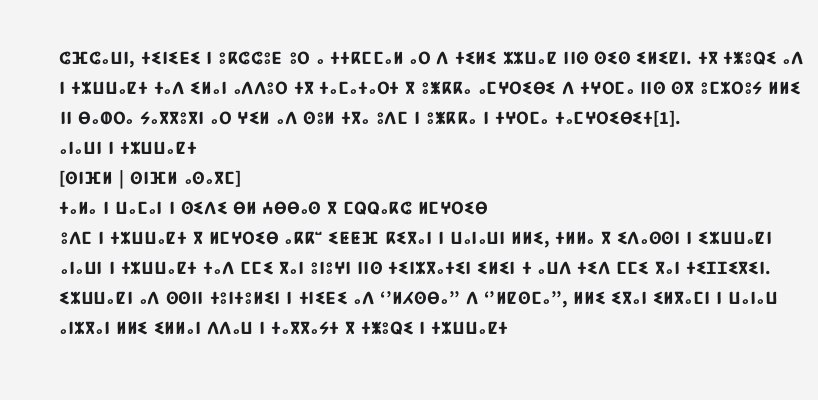ⵛⴼⵛⴰⵡⵏ, ⵜⵉⵏⵉⴹⵉ ⵏ ⵓⴽⵛⵛⵓⴹ ⵓⵔ ⴰ ⵜⵜⴽⵎⵎⴰⵍ ⴰⵔ ⴷ ⵜⵉⵍⵉ ⵣⵣⵡⴰⵇ ⵏⵏⵙ ⵙⵉⵙ ⵉⵍⵉⵇⵏ. ⵜⴳ ⵜⵥⵓⵕⵉ ⴰⴷ ⵏ ⵜⵣⵡⵡⴰⵇⵜ ⵜⴰⴷ ⵉⵍⴰⵏ ⴰⴷⴷⵓⵔ ⵜⴳ ⵜⴰⵎⴰⵜⴰⵔⵜ ⴳ ⵓⵥⴽⴽⴰ ⴰⵎⵖⵔⵉⴱⵉ ⴷ ⵜⵖⵔⵎⴰ ⵏⵏⵙ ⵙⴳ ⵓⵎⵣⵔⵓⵢ ⵍⵍⵉ ⵏⵏ ⴱⴰⵀⵔⴰ ⵢⴰⴳⴳⵓⴳⵏ ⴰⵔ ⵖⵉⵍ ⴰⴷ ⵙⵓⵍ ⵜⴳⴰ ⵓⴷⵎ ⵏ ⵓⵥⴽⴽⴰ ⵏ ⵜⵖⵔⵎⴰ ⵜⴰⵎⵖⵔⵉⴱⵉⵜ[1].
ⴰⵏⴰⵡⵏ ⵏ ⵜⵣⵡⵡⴰⵇⵜ
[ⵙⵏⴼⵍ | ⵙⵏⴼⵍ ⴰⵙⴰⴳⵎ]
ⵜⴰⵍⴰ ⵏ ⵡⴰⵎⴰⵏ ⵏ ⵙⵉⴷⵉ ⴱⵍ ⵄⴱⴱⴰⵙ ⴳ ⵎⵕⵕⴰⴽⵛ ⵍⵎⵖⵔⵉⴱ
ⵓⴷⵎ ⵏ ⵜⵣⵡⵡⴰⵇⵜ ⴳ ⵍⵎⵖⵔⵉⴱ ⴰⴽⴽⵯ ⵉⵟⵟⴼ ⴽⵉⴳⴰⵏ ⵏ ⵡⴰⵏⴰⵡⵏ ⵍⵍⵉ, ⵜⵍⵍⴰ ⴳ ⵉⴷⴰⵙⵙⵏ ⵏ ⵉⵣⵡⵡⴰⵇⵏ ⴰⵏⴰⵡⵏ ⵏ ⵜⵣⵡⵡⴰⵇⵜ ⵜⴰⴷ ⵎⵎⵉ ⴳⴰⵏ ⵓⵏⵓⵖⵏ ⵏⵏⵙ ⵜⵉⵏⵣⴳⴰⵜⵉⵏ ⵉⵍⵉⵏ ⵜ ⴰⵡⴷ ⵜⵉⴷ ⵎⵎⵉ ⴳⴰⵏ ⵜⵉⵊⵊⵉⴳⵉⵏ. ⵉⵣⵡⵡⴰⵇⵏ ⴰⴷ ⵙⵙⵏⵏ ⵜⵓⵏⵜⵓⵍⵉⵏ ⵏ ⵜⵏⵉⴹⵉ ⴰⴷ ‘’ⵍⵃⵙⴱⴰ’’ ⴷ ‘’ⵍⵇⵙⵎⴰ’’, ⵍⵍⵉ ⵉⴳⴰⵏ ⵉⵍⴳⴰⵎⵏ ⵏ ⵡⴰⵏⴰⵡ ⴰⵏⵣⴳⴰⵏ ⵍⵍⵉ ⵉⵍⵍⴰⵏ ⴷⴷⴰⵡ ⵏ ⵜⴰⴳⴳⴰⵢⵜ ⴳ ⵜⵥⵓⵕⵉ ⵏ ⵜⵣⵡⵡⴰⵇⵜ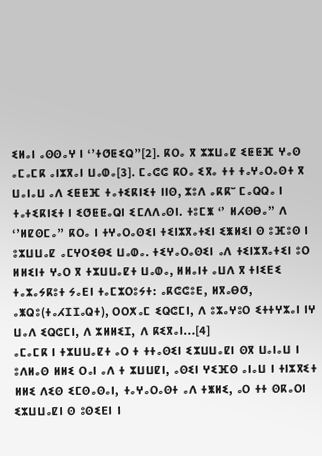ⵉⵍⴰⵏ ⴰⵙⵙⴰⵖ ⵏ ‘’ⵜⵚⵟⵉⵕ’’[2]. ⴽⵔⴰ ⴳ ⵣⵣⵡⴰⵇ ⵉⵟⵟⴼ ⵖⴰⵙ ⴰⵎⴰⵎⴽ ⴰⵏⵣⴳⴰⵏ ⵡⴰⵀⴰ[3]. ⵎⴰⵛⵛ ⴽⵔⴰ ⵉⴳⴰ ⵜⵜ ⵜⴰⵖⴰⵔⴰⵙⵜ ⴳ ⵡⴰⵏⴰⵡ ⴰⴷ ⵉⵟⵟⴼ ⵜⴰⵜⵉⴽⵏⵉⵜ ⵏⵏⵙ, ⵣⵓⴷ ⴰⴽⴽⵯ ⵎⴰⵕⵕⴰ ⵏ ⵜⴰⵜⵉⴽⵏⵉⵜ ⵏ ⵉⵚⵟⵟⴰⵕⵏ ⵉⵎⴷⴷⴰⵙⵏ. ⵜⵓⵎⵥ ‘’ ⵍⵃⵙⴱⴰ’’ ⴷ ‘’ⵍⵇⵙⵎⴰ’’ ⴽⵔⴰ ⵏ ⵜⵖⴰⵔⴰⵙⵉⵏ ⵜⵉⵏⵣⴳⴰⵜⵉⵏ ⵉⵥⵍⵉⵏ ⵙ ⵓⴼⵓⵙ ⵏ ⵓⵣⵡⵡⴰⵇ ⴰⵎⵖⵔⵉⴱⵉ ⵡⴰⵀⴰ. ⵜⵉⵖⴰⵔⴰⵙⵉⵏ ⴰⴷ ⵜⵉⵏⵣⴳⴰⵜⵉⵏ ⵓⵔ ⵍⵍⵉⵏⵜ ⵖⴰⵔ ⴳ ⵜⵣⵡⵡⴰⵇⵜ ⵡⴰⵀⴰ, ⵍⵍⴰⵏⵜ ⴰⵡⴷ ⴳ ⵜⵏⵉⴹⵉ ⵜⴰⵣⴰⵢⴽⵓⵜ ⵢⴰⴹⵏ ⵜⴰⵎⵣⵔⵓⵢⵜ: ⴰⴽⵛⵛⵓⴹ, ⵍⴳⴰⴱⵚ, ⴰⵥⵕⵓ(ⵜⴰⵃⵊⵊⴰⵕⵜ), ⵔⵔⵅⴰⵎ ⵉⵕⵛⵎⵏ, ⴷ ⵓⵣⴰⵖⵓⵔ ⵉⵜⵜⵖⵣⴰⵏ ⵏⵖ ⵡⴰⴷ ⵉⵕⵛⵎⵏ, ⴷ ⵣⵍⵍⵉⵊ, ⴷ ⴽⵉⴳⴰⵏ…[4]
ⴰⵎⴰⵎⴽ ⵏ ⵜⵣⵡⵡⴰⵇⵜ ⴰⵔ ⵜ ⵜⵜⴰⵙⵉⵏ ⵉⵣⵡⵡⴰⵇⵏ ⵙⴳ ⵡⴰⵏⴰⵡ ⵏ ⵓⴷⵍⴰⵙ ⵍⵍⵉ ⵔⴰⵏ ⴰⴷ ⵜ ⵣⵡⵡⵇⵏ, ⴰⵙⵉⵏ ⵖⵉⴼⵙ ⴰⵏⴰⵡ ⵏ ⵜⵏⵣⴳⵉⵜ ⵍⵍⵉ ⴷⵉⵙ ⵉⵎⵙⴰⵙⴰⵏ, ⵜⴰⵖⴰⵔⴰⵙⵜ ⴰⴷ ⵜⵥⵍⵉ, ⴰⵔ ⵜⵜ ⵙⴽⴰⵔⵏ ⵉⵣⵡⵡⴰⵇⵏ ⵙ ⵓⵙⵉⴹⵏ ⵏ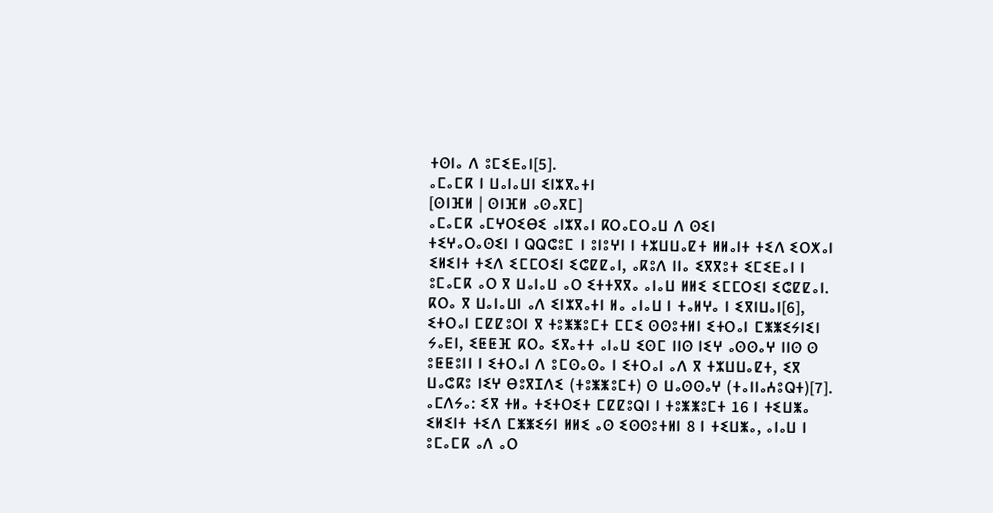ⵜⵙⵏⴰ ⴷ ⵓⵎⵉⴹⴰⵏ[5].
ⴰⵎⴰⵎⴽ ⵏ ⵡⴰⵏⴰⵡⵏ ⵉⵏⵣⴳⴰⵜⵏ
[ⵙⵏⴼⵍ | ⵙⵏⴼⵍ ⴰⵙⴰⴳⵎ]
ⴰⵎⴰⵎⴽ ⴰⵎⵖⵔⵉⴱⵉ ⴰⵏⵣⴳⴰⵏ ⴽⵔⴰⵎⵔⴰⵡ ⴷ ⵙⵉⵏ
ⵜⵉⵖⴰⵔⴰⵙⵉⵏ ⵏ ⵕⵕⵛⵓⵎ ⵏ ⵓⵏⵓⵖⵏ ⵏ ⵜⵣⵡⵡⴰⵇⵜ ⵍⵍⴰⵏⵜ ⵜⵉⴷ ⵉⵔⵅⴰⵏ ⵉⵍⵉⵏⵜ ⵜⵉⴷ ⵉⵎⵎⵔⵉⵏ ⵉⵛⵇⵇⴰⵏ, ⴰⴽⵓⴷ ⵏⵏⴰ ⵉⴳⴳⵓⵜ ⵉⵎⵉⴹⴰⵏ ⵏ ⵓⵎⴰⵎⴽ ⴰⵔ ⴳ ⵡⴰⵏⴰⵡ ⴰⵔ ⵉⵜⵜⴳⴳⴰ ⴰⵏⴰⵡ ⵍⵍⵉ ⵉⵎⵎⵔⵉⵏ ⵉⵛⵇⵇⴰⵏ. ⴽⵔⴰ ⴳ ⵡⴰⵏⴰⵡⵏ ⴰⴷ ⵉⵏⵣⴳⴰⵜⵏ ⵍⴰ ⴰⵏⴰⵡ ⵏ ⵜⴰⵍⵖⴰ ⵏ ⵉⴳⵏⵡⴰⵏ[6], ⵉⵜⵔⴰⵏ ⵎⵇⵇⵓⵔⵏ ⴳ ⵜⵓⵥⵥⵓⵎⵜ ⵎⵎⵉ ⵙⵙⵓⵜⵍⵏ ⵉⵜⵔⴰⵏ ⵎⵥⵥⵉⵢⵏⵉⵏ ⵢⴰⴹⵏ, ⵉⵟⵟⴼ ⴽⵔⴰ ⵉⴳⴰⵜⵜ ⴰⵏⴰⵡ ⵉⵙⵎ ⵏⵏⵙ ⵏⵉⵖ ⴰⵙⵙⴰⵖ ⵏⵏⵙ ⵙ ⵓⵟⵟⵓⵏⵏ ⵏ ⵉⵜⵔⴰⵏ ⴷ ⵓⵎⵙⴰⵙⴰ ⵏ ⵉⵜⵔⴰⵏ ⴰⴷ ⴳ ⵜⵣⵡⵡⴰⵇⵜ, ⵉⴳ ⵡⴰⵛⴽⵓ ⵏⵉⵖ ⴱⵓⴳⵊⴷⵉ (ⵜⵓⵥⵥⵓⵎⵜ) ⵙ ⵡⴰⵙⵙⴰⵖ (ⵜⴰⵏⵏⴰⵄⵓⵕⵜ)[7]. ⴰⵎⴷⵢⴰ: ⵉⴳ ⵜⵍⴰ ⵜⵉⵜⵔⵉⵜ ⵎⵇⵇⵓⵕⵏ ⵏ ⵜⵓⵥⵥⵓⵎⵜ 16 ⵏ ⵜⵉⵡⵥⴰ ⵉⵍⵉⵏⵜ ⵜⵉⴷ ⵎⵥⵥⵉⵢⵏ ⵍⵍⵉ ⴰⵙ ⵉⵙⵙⵓⵜⵍⵏ 8 ⵏ ⵜⵉⵡⵥⴰ, ⴰⵏⴰⵡ ⵏ ⵓⵎⴰⵎⴽ ⴰⴷ ⴰⵔ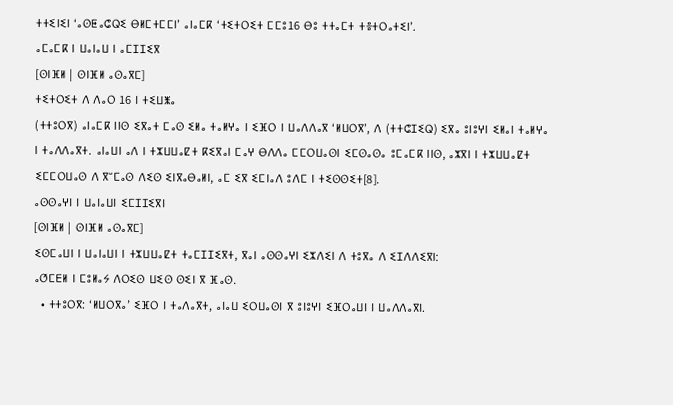ⵜⵜⵉⵏⵉⵏ ‘ⴰⵙⵟⴰⵛⵕⵉ ⴱⵍⵎⵜⵎⵎⵏ’ ⴰⵏⴰⵎⴽ ‘ⵜⵉⵜⵔⵉⵜ ⵎⵎⵓ16 ⴱⵓ ⵜⵜⴰⵎⵜ ⵜⴻⵜⵔⴰⵜⵉⵏ’.
ⴰⵎⴰⵎⴽ ⵏ ⵡⴰⵏⴰⵡ ⵏ ⴰⵎⵊⵊⵉⴳ
[ⵙⵏⴼⵍ | ⵙⵏⴼⵍ ⴰⵙⴰⴳⵎ]
ⵜⵉⵜⵔⵉⵜ ⴷ ⴷⴰⵔ 16 ⵏ ⵜⵉⵡⵥⴰ
(ⵜⵜⵓⵔⴳ) ⴰⵏⴰⵎⴽ ⵏⵏⵙ ⵉⴳⴰⵜ ⵎⴰⵙ ⵉⵍⴰ ⵜⴰⵍⵖⴰ ⵏ ⵉⴼⵔ ⵏ ⵡⴰⴷⴷⴰⴳ ‘ⵍⵡⵔⴳ’, ⴷ (ⵜⵜⵛⵊⵉⵕ) ⵉⴳⴰ ⵓⵏⵓⵖⵏ ⵉⵍⴰⵏ ⵜⴰⵍⵖⴰ ⵏ ⵜⴰⴷⴷⴰⴳⵜ. ⴰⵏⴰⵡⵏ ⴰⴷ ⵏ ⵜⵣⵡⵡⴰⵇⵜ ⴽⵉⴳⴰⵏ ⵎⴰⵖ ⴱⴷⴷⴰ ⵎⵎⵔⵡⴰⵙⵏ ⵉⵎⵙⴰⵙⴰ ⵓⵎⴰⵎⴽ ⵏⵏⵙ, ⴰⵣⴳⵏ ⵏ ⵜⵣⵡⵡⴰⵇⵜ ⵉⵎⵎⵔⵡⴰⵙ ⴷ ⴳⵯⵎⴰⵙ ⴷⵉⵙ ⵉⵏⴳⴰⴱⴰⵍⵏ, ⴰⵎ ⵉⴳ ⵉⵎⵏⴰⴷ ⵓⴷⵎ ⵏ ⵜⵉⵙⵙⵉⵜ[8].
ⴰⵙⵙⴰⵖⵏ ⵏ ⵡⴰⵏⴰⵡⵏ ⵉⵎⵊⵊⵉⴳⵏ
[ⵙⵏⴼⵍ | ⵙⵏⴼⵍ ⴰⵙⴰⴳⵎ]
ⵉⵙⵎⴰⵡⵏ ⵏ ⵡⴰⵏⴰⵡⵏ ⵏ ⵜⵣⵡⵡⴰⵇⵜ ⵜⴰⵎⵊⵊⵉⴳⵜ, ⴳⴰⵏ ⴰⵙⵙⴰⵖⵏ ⵉⵣⴷⵉⵏ ⴷ ⵜⵓⴳⴰ ⴷ ⵉⵊⴷⴷⵉⴳⵏ:
ⴰⵚⵎⴹⵍ ⵏ ⵎⵓⵍⴰⵢ ⴷⵔⵉⵙ ⵡⵉⵙ ⵙⵉⵏ ⴳ ⴼⴰⵙ.
  • ⵜⵜⵓⵔⴳ: ‘ⵍⵡⵔⴳⴰ’ ⵉⴼⵔ ⵏ ⵜⴰⴷⴰⴳⵜ, ⴰⵏⴰⵡ ⵉⵔⵡⴰⵙⵏ ⴳ ⵓⵏⵓⵖⵏ ⵉⴼⵔⴰⵡⵏ ⵏ ⵡⴰⴷⴷⴰⴳⵏ.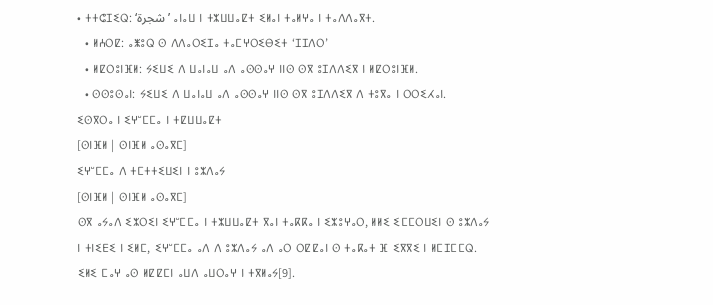• ⵜⵜⵛⵊⵉⵕ: ‘شجرة’ ⴰⵏⴰⵡ ⵏ ⵜⵣⵡⵡⴰⵇⵜ ⵉⵍⴰⵏ ⵜⴰⵍⵖⴰ ⵏ ⵜⴰⴷⴷⴰⴳⵜ.
  • ⵍⵄⵔⵇ: ⴰⵥⵓⵕ ⵙ ⴷⴷⴰⵔⵉⵊⴰ ⵜⴰⵎⵖⵔⵉⴱⵉⵜ ‘ⵊⵊⴷⵔ’
  • ⵍⵇⵔⵓⵏⴼⵍ: ⵢⵉⵡⵉ ⴷ ⵡⴰⵏⴰⵡ ⴰⴷ ⴰⵙⵙⴰⵖ ⵏⵏⵙ ⵙⴳ ⵓⵊⴷⴷⵉⴳ ⵏ ⵍⵇⵔⵓⵏⴼⵍ.
  • ⵙⵙⵓⵙⴰⵏ: ⵢⵉⵡⵉ ⴷ ⵡⴰⵏⴰⵡ ⴰⴷ ⴰⵙⵙⴰⵖ ⵏⵏⵙ ⵙⴳ ⵓⵊⴷⴷⵉⴳ ⴷ ⵜⵓⴳⴰ ⵏ ⵔⵔⵉⵃⴰⵏ.
ⵉⵙⴳⵔⴰ ⵏ ⵉⵖⵯⵎⵎⴰ ⵏ ⵜⵇⵡⵡⴰⵇⵜ
[ⵙⵏⴼⵍ | ⵙⵏⴼⵍ ⴰⵙⴰⴳⵎ]
ⵉⵖⵯⵎⵎⴰ ⴷ ⵜⵎⵜⵜⵉⵡⵉⵏ ⵏ ⵓⵣⴷⴰⵢ
[ⵙⵏⴼⵍ | ⵙⵏⴼⵍ ⴰⵙⴰⴳⵎ]
ⵙⴳ ⴰⵢⴰⴷ ⵉⵣⵔⵉⵏ ⵉⵖⵯⵎⵎⴰ ⵏ ⵜⵣⵡⵡⴰⵇⵜ ⴳⴰⵏ ⵜⴰⴽⴽⴰ ⵏ ⵉⵣⵓⵖⴰⵔ, ⵍⵍⵉ ⵉⵎⵎⵔⵡⵉⵏ ⵙ ⵓⵣⴷⴰⵢ ⵏ ⵜⵏⵉⴹⵉ ⵏ ⵉⵍⵎ, ⵉⵖⵯⵎⵎⴰ ⴰⴷ ⴷ ⵓⵣⴷⴰⵢ ⴰⴷ ⴰⵔ ⵔⵇⵇⴰⵏ ⵙ ⵜⴰⴽⴰⵜ ⴼ ⵉⴳⴳⵉ ⵏ ⵍⵎⵊⵎⵎⵕ. ⵉⵍⵉ ⵎⴰⵖ ⴰⵙ ⵍⵇⵇⵎⵏ ⴰⵡⴷ ⴰⵡⵔⴰⵖ ⵏ ⵜⴳⵍⴰⵢ[9].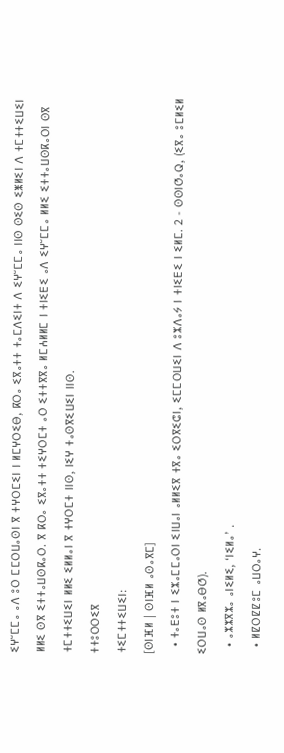ⵉⵖⵯⵎⵎⴰ ⴰⴷ ⵓⵔ ⵎⵎⵔⵡⴰⵙⵏ ⴳ ⵜⵖⵔⵎⵉⵏ ⵏ ⵍⵎⵖⵔⵉⴱ, ⴽⵔⴰ ⵉⴳⴰⵜⵜ ⵜⴰⵎⴷⵉⵏⵜ ⴷ ⵉⵖⵯⵎⵎⴰ ⵏⵏⵙ ⵙⵉⵙ ⵉⵥⵍⵉⵏ ⴷ ⵜⵎⵜⵜⵉⵡⵉⵏ ⵍⵍⵉ ⵙⴳ ⵉⵜⵜⴰⵡⵙⴽⴰⵔ. ⴳ ⴽⵔⴰ ⵉⴳⴰⵜⵜ ⵜⵉⵖⵔⵎⵜ ⴰⵔ ⵉⵜⵜⴳⴳⴰ ⵍⵎⵄⵍⵍⵎ ⵏ ⵜⵏⵉⴹⵉ ⴰⴷ ⵉⵖⵯⵎⵎⴰ ⵍⵍⵉ ⵉⵜⵜⴰⵡⵙⴽⴰⵔⵏ ⵙⴳ ⵜⵎⵜⵜⵉⵡⵉⵏ ⵍⵍⵉ ⵉⵍⵍⴰⵏ ⴳ ⵜⵖⵔⵎⵜ ⵏⵏⵙ, ⵏⵉⵖ ⵜⴰⵙⴳⵉⵡⵉⵏ ⵏⵏⵙ.
ⵜⵜⵓⵔⵔⵉⴳ
ⵜⵉⵎⵜⵜⵉⵡⵉⵏ:
[ⵙⵏⴼⵍ | ⵙⵏⴼⵍ ⴰⵙⴰⴳⵎ]
  • ⵜⴰⴹⵓⵜ ⵏ ⵉⵣⴰⵎⵎⴰⵔⵏ ⵉⵏⵡⴰⵏ ⴰⵍⵍⵉⴳ ⵜⴳⴰ ⵉⵔⴳⵉⵛⵏ, ⵉⵎⵎⵔⵡⵉⵏ ⴷ ⵓⵣⴷⴰⵢ ⵏ ⵜⵏⵉⴹⵉ ⵏ ⵉⵍⵎ. 2 - ⵙⵙⵏⵚⴰⵕ, (ⵉⴳⴰ ⵓⵎⵍⵉⵍ ⵉⵔⵡⴰⵙ ⵍⴳⴰⴱⵚ).
  • ⴰⵣⵣⴳⵣⴰ ⴰⵏⵉⵍⵉ, ‘ⵏⵉⵍⴰ’ .
  • ⵍⵇⵔⵇⵇⵓⵎ ⴰⵡⵔⴰⵖ.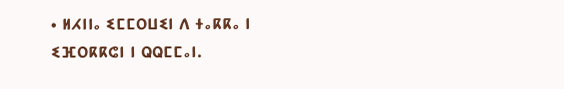• ⵍⵃⵏⵏⴰ ⵉⵎⵎⵔⵡⵉⵏ ⴷ ⵜⴰⴽⴽⴰ ⵏ ⵉⴼⵔⴽⴽⵛⵏ ⵏ ⵕⵕⵎⵎⴰⵏ.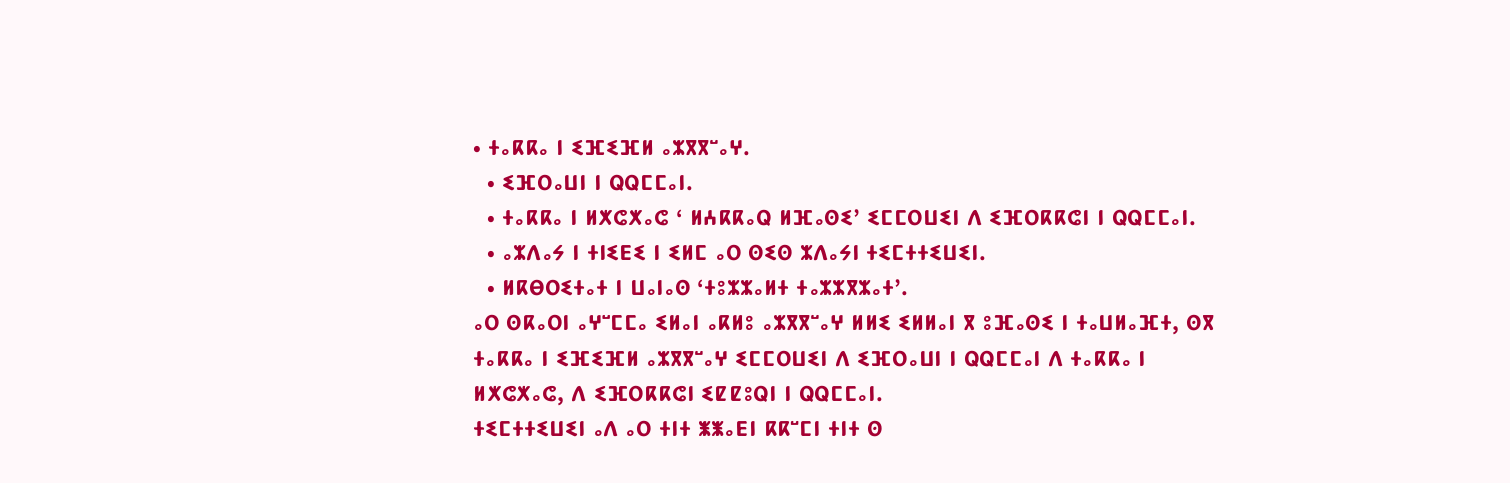• ⵜⴰⴽⴽⴰ ⵏ ⵉⴼⵉⴼⵍ ⴰⵣⴳⴳⵯⴰⵖ.
  • ⵉⴼⵔⴰⵡⵏ ⵏ ⵕⵕⵎⵎⴰⵏ.
  • ⵜⴰⴽⴽⴰ ⵏ ⵍⵅⵛⵅⴰⵛ ‘ ⵍⵄⴽⴽⴰⵕ ⵍⴼⴰⵙⵉ’ ⵉⵎⵎⵔⵡⵉⵏ ⴷ ⵉⴼⵔⴽⴽⵛⵏ ⵏ ⵕⵕⵎⵎⴰⵏ.
  • ⴰⵣⴷⴰⵢ ⵏ ⵜⵏⵉⴹⵉ ⵏ ⵉⵍⵎ ⴰⵔ ⵙⵉⵙ ⵣⴷⴰⵢⵏ ⵜⵉⵎⵜⵜⵉⵡⵉⵏ.
  • ⵍⴽⴱⵔⵉⵜⴰⵜ ⵏ ⵡⴰⵏⴰⵙ ‘ⵜⵓⵣⵣⴰⵍⵜ ⵜⴰⵣⵣⴳⵣⴰⵜ’.
ⴰⵔ ⵙⴽⴰⵔⵏ ⴰⵖⵯⵎⵎⴰ ⵉⵍⴰⵏ ⴰⴽⵍⵓ ⴰⵣⴳⴳⵯⴰⵖ ⵍⵍⵉ ⵉⵍⵍⴰⵏ ⴳ ⵓⴼⴰⵙⵉ ⵏ ⵜⴰⵡⵍⴰⴼⵜ, ⵙⴳ ⵜⴰⴽⴽⴰ ⵏ ⵉⴼⵉⴼⵍ ⴰⵣⴳⴳⵯⴰⵖ ⵉⵎⵎⵔⵡⵉⵏ ⴷ ⵉⴼⵔⴰⵡⵏ ⵏ ⵕⵕⵎⵎⴰⵏ ⴷ ⵜⴰⴽⴽⴰ ⵏ ⵍⵅⵛⵅⴰⵛ, ⴷ ⵉⴼⵔⴽⴽⵛⵏ ⵉⵇⵇⵓⵕⵏ ⵏ ⵕⵕⵎⵎⴰⵏ.
ⵜⵉⵎⵜⵜⵉⵡⵉⵏ ⴰⴷ ⴰⵔ ⵜⵏⵜ ⵥⵥⴰⴹⵏ ⴽⴽⵯⵎⵏ ⵜⵏⵜ ⵙ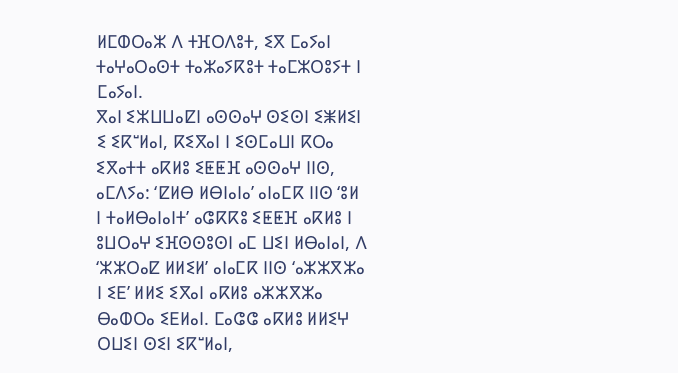ⵍⵎⵀⵔⴰⵣ ⴷ ⵜⴼⵔⴷⵓⵜ, ⵉⴳ ⵎⴰⵢⴰⵏ ⵜⴰⵖⴰⵔⴰⵙⵜ ⵜⴰⵣⴰⵢⴽⵓⵜ ⵜⴰⵎⵣⵔⵓⵢⵜ ⵏ ⵎⴰⵢⴰⵏ.
ⴳⴰⵏ ⵉⵣⵡⵡⴰⵇⵏ ⴰⵙⵙⴰⵖ ⵙⵉⵙⵏ ⵉⵥⵍⵉⵏ ⵉ ⵉⴽⵯⵍⴰⵏ, ⴽⵉⴳⴰⵏ ⵏ ⵉⵙⵎⴰⵡⵏ ⴽⵔⴰ ⵉⴳⴰⵜⵜ ⴰⴽⵍⵓ ⵉⵟⵟⴼ ⴰⵙⵙⴰⵖ ⵏⵏⵙ, ⴰⵎⴷⵢⴰ: ‘ⵇⵍⴱ ⵍⴱⵏⴰⵏⴰ’ ⴰⵏⴰⵎⴽ ⵏⵏⵙ ‘ⵓⵍ ⵏ ⵜⴰⵍⴱⴰⵏⴰⵏⵜ’ ⴰⵛⴽⴽⵓ ⵉⵟⵟⴼ ⴰⴽⵍⵓ ⵏ ⵓⵡⵔⴰⵖ ⵉⴼⵙⵙⵓⵙⵏ ⴰⵎ ⵡⵉⵏ ⵍⴱⴰⵏⴰⵏ, ⴷ ‘ⵣⵣⵔⴰⵇ ⵍⵍⵉⵍ’ ⴰⵏⴰⵎⴽ ⵏⵏⵙ ‘ⴰⵣⵣⴳⵣⴰ ⵏ ⵉⴹ’ ⵍⵍⵉ ⵉⴳⴰⵏ ⴰⴽⵍⵓ ⴰⵣⵣⴳⵣⴰ ⴱⴰⵀⵔⴰ ⵉⴹⵍⴰⵏ. ⵎⴰⵛⵛ ⴰⴽⵍⵓ ⵍⵍⵉⵖ ⵔⵡⵉⵏ ⵙⵉⵏ ⵉⴽⵯⵍⴰⵏ,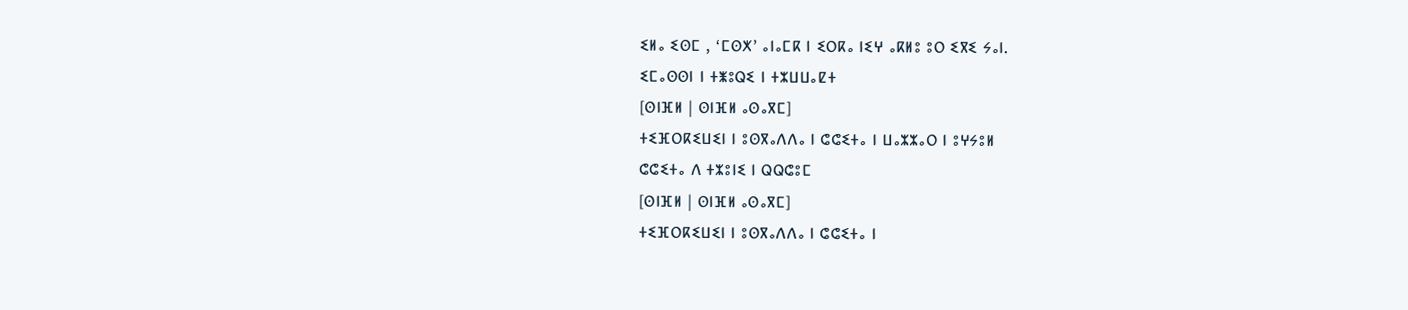ⵉⵍⴰ ⵉⵙⵎ , ‘ⵎⵙⵅ’ ⴰⵏⴰⵎⴽ ⵏ ⵉⵔⴽⴰ ⵏⵉⵖ ⴰⴽⵍⵓ ⵓⵔ ⵉⴳⵉ ⵢⴰⵏ.
ⵉⵎⴰⵙⵙⵏ ⵏ ⵜⵥⵓⵕⵉ ⵏ ⵜⵣⵡⵡⴰⵇⵜ
[ⵙⵏⴼⵍ | ⵙⵏⴼⵍ ⴰⵙⴰⴳⵎ]
ⵜⵉⴼⵔⴽⵉⵡⵉⵏ ⵏ ⵓⵙⴳⴰⴷⴷⴰ ⵏ ⵛⵛⵉⵜⴰ ⵏ ⵡⴰⵣⵣⴰⵔ ⵏ ⵓⵖⵢⵓⵍ
ⵛⵛⵉⵜⴰ ⴷ ⵜⵣⵓⵏⵉ ⵏ ⵕⵕⵛⵓⵎ
[ⵙⵏⴼⵍ | ⵙⵏⴼⵍ ⴰⵙⴰⴳⵎ]
ⵜⵉⴼⵔⴽⵉⵡⵉⵏ ⵏ ⵓⵙⴳⴰⴷⴷⴰ ⵏ ⵛⵛⵉⵜⴰ ⵏ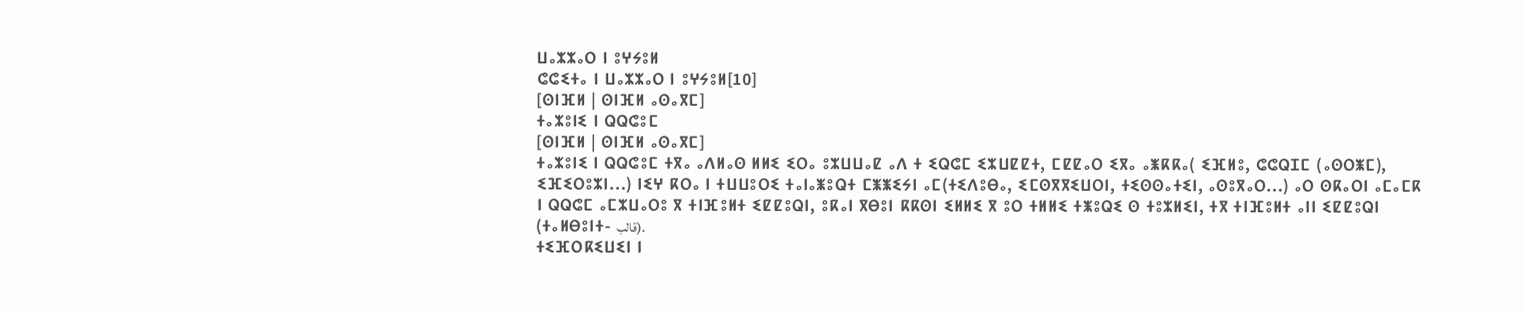ⵡⴰⵣⵣⴰⵔ ⵏ ⵓⵖⵢⵓⵍ
ⵛⵛⵉⵜⴰ ⵏ ⵡⴰⵣⵣⴰⵔ ⵏ ⵓⵖⵢⵓⵍ[10]
[ⵙⵏⴼⵍ | ⵙⵏⴼⵍ ⴰⵙⴰⴳⵎ]
ⵜⴰⵣⵓⵏⵉ ⵏ ⵕⵕⵛⵓⵎ
[ⵙⵏⴼⵍ | ⵙⵏⴼⵍ ⴰⵙⴰⴳⵎ]
ⵜⴰⵣⵓⵏⵉ ⵏ ⵕⵕⵛⵓⵎ ⵜⴳⴰ ⴰⴷⵍⴰⵙ ⵍⵍⵉ ⵉⵔⴰ ⵓⵣⵡⵡⴰⵇ ⴰⴷ ⵜ ⵉⵕⵛⵎ ⵉⵣⵡⵇⵇⵜ, ⵎⵇⵇⴰⵔ ⵉⴳⴰ ⴰⵥⴽⴽⴰ( ⵉⴼⵍⵓ, ⵛⵛⵕⵊⵎ (ⴰⵙⵔⵥⵎ), ⵉⴼⵉⵔⵓⵣⵏ…) ⵏⵉⵖ ⴽⵔⴰ ⵏ ⵜⵡⵡⵓⵔⵉ ⵜⴰⵏⴰⵥⵓⵕⵜ ⵎⵥⵥⵉⵢⵏ ⴰⵎ(ⵜⵉⴷⵓⴱⴰ, ⵉⵎⵙⴳⴳⵉⵡⵔⵏ, ⵜⵉⵙⵙⴰⵜⵉⵏ, ⴰⵙⵓⴳⴰⵔ…) ⴰⵔ ⵙⴽⴰⵔⵏ ⴰⵎⴰⵎⴽ ⵏ ⵕⵕⵛⵎ ⴰⵎⵣⵡⴰⵔⵓ ⴳ ⵜⵏⴼⵓⵍⵜ ⵉⵇⵇⵓⵕⵏ, ⵓⴽⴰⵏ ⴳⴱⵓⵏ ⴽⴽⵙⵏ ⵉⵍⵍⵉ ⴳ ⵓⵔ ⵜⵍⵍⵉ ⵜⵥⵓⵕⵉ ⵙ ⵜⵓⵣⵍⵉⵏ, ⵜⴳ ⵜⵏⴼⵓⵍⵜ ⴰⵏⵏ ⵉⵇⵇⵓⵕⵏ (ⵜⴰⵍⴱⵓⵏⵜ- قالب).
ⵜⵉⴼⵔⴽⵉⵡⵉⵏ ⵏ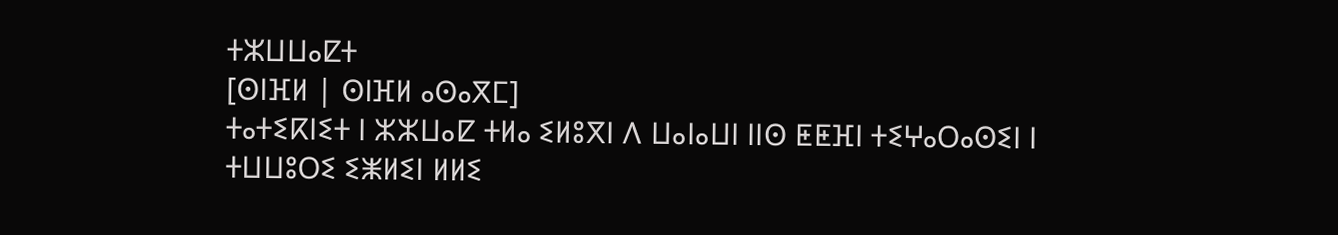ⵜⵣⵡⵡⴰⵇⵜ
[ⵙⵏⴼⵍ | ⵙⵏⴼⵍ ⴰⵙⴰⴳⵎ]
ⵜⴰⵜⵉⴽⵏⵉⵜ ⵏ ⵣⵣⵡⴰⵇ ⵜⵍⴰ ⵉⵍⵓⴳⵏ ⴷ ⵡⴰⵏⴰⵡⵏ ⵏⵏⵙ ⵟⵟⴼⵏ ⵜⵉⵖⴰⵔⴰⵙⵉⵏ ⵏ ⵜⵡⵡⵓⵔⵉ ⵉⵥⵍⵉⵏ ⵍⵍⵉ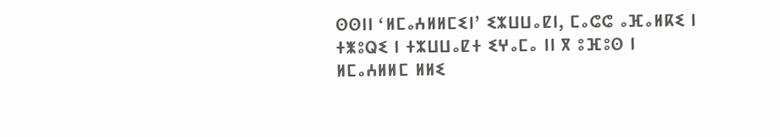ⵙⵙⵏⵏ ‘ⵍⵎⴰⵄⵍⵍⵎⵉⵏ’ ⵉⵣⵡⵡⴰⵇⵏ, ⵎⴰⵛⵛ ⴰⴼⴰⵍⴽⵉ ⵏ ⵜⵥⵓⵕⵉ ⵏ ⵜⵣⵡⵡⴰⵇⵜ ⵉⵖⴰⵎⴰ ⵏⵏ ⴳ ⵓⴼⵓⵙ ⵏ ⵍⵎⴰⵄⵍⵍⵎ ⵍⵍⵉ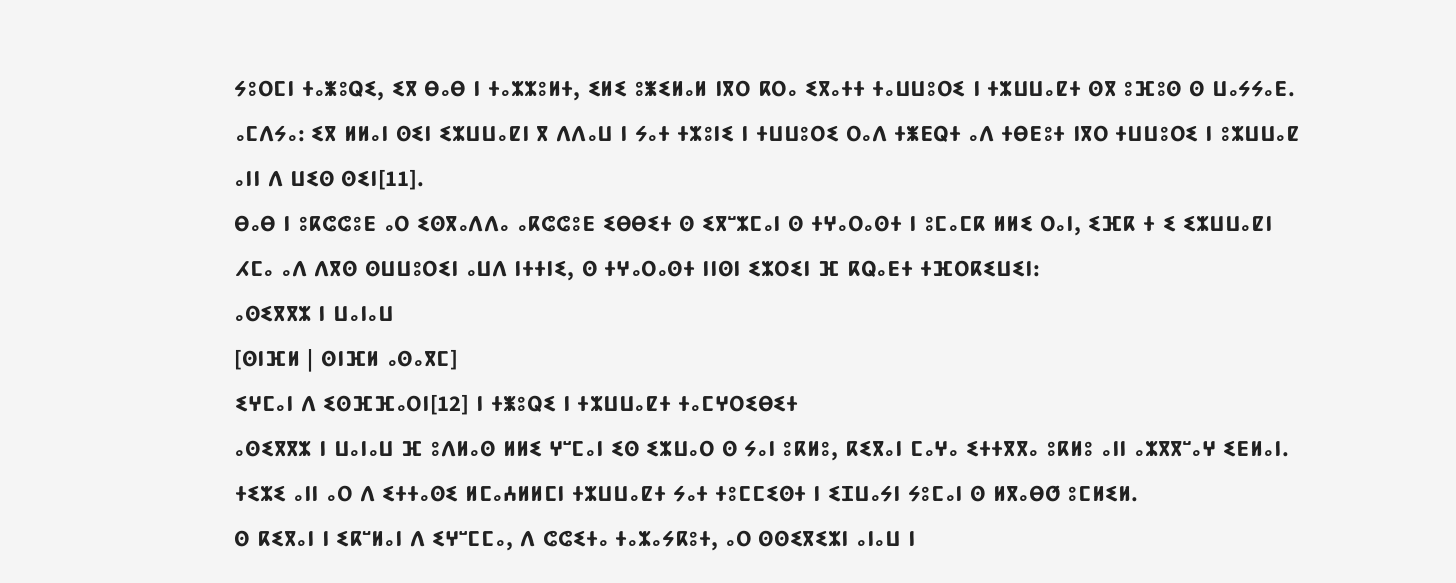ⵢⵓⵔⵎⵏ ⵜⴰⵥⵓⵕⵉ, ⵉⴳ ⴱⴰⴱ ⵏ ⵜⴰⵣⵣⵓⵍⵜ, ⵉⵍⵉ ⵓⵥⵉⵍⴰⵍ ⵏⴳⵔ ⴽⵔⴰ ⵉⴳⴰⵜⵜ ⵜⴰⵡⵡⵓⵔⵉ ⵏ ⵜⵣⵡⵡⴰⵇⵜ ⵙⴳ ⵓⴼⵓⵙ ⵙ ⵡⴰⵢⵢⴰⴹ. ⴰⵎⴷⵢⴰ: ⵉⴳ ⵍⵍⴰⵏ ⵙⵉⵏ ⵉⵣⵡⵡⴰⵇⵏ ⴳ ⴷⴷⴰⵡ ⵏ ⵢⴰⵜ ⵜⵣⵓⵏⵉ ⵏ ⵜⵡⵡⵓⵔⵉ ⵔⴰⴷ ⵜⵥⴹⵕⵜ ⴰⴷ ⵜⴱⴹⵓⵜ ⵏⴳⵔ ⵜⵡⵡⵓⵔⵉ ⵏ ⵓⵣⵡⵡⴰⵇ ⴰⵏⵏ ⴷ ⵡⵉⵙ ⵙⵉⵏ[11].
ⴱⴰⴱ ⵏ ⵓⴽⵛⵛⵓⴹ ⴰⵔ ⵉⵙⴳⴰⴷⴷⴰ ⴰⴽⵛⵛⵓⴹ ⵉⴱⴱⵉⵜ ⵙ ⵉⴳⵯⵣⵎⴰⵏ ⵙ ⵜⵖⴰⵔⴰⵙⵜ ⵏ ⵓⵎⴰⵎⴽ ⵍⵍⵉ ⵔⴰⵏ, ⵉⴼⴽ ⵜ ⵉ ⵉⵣⵡⵡⴰⵇⵏ ⵃⵎⴰ ⴰⴷ ⴷⴳⵙ ⵙⵡⵡⵓⵔⵉⵏ ⴰⵡⴷ ⵏⵜⵜⵏⵉ, ⵙ ⵜⵖⴰⵔⴰⵙⵜ ⵏⵏⵙⵏ ⵉⵣⵔⵉⵏ ⴼ ⴽⵕⴰⴹⵜ ⵜⴼⵔⴽⵉⵡⵉⵏ:
ⴰⵙⵉⴳⴳⵣ ⵏ ⵡⴰⵏⴰⵡ
[ⵙⵏⴼⵍ | ⵙⵏⴼⵍ ⴰⵙⴰⴳⵎ]
ⵉⵖⵎⴰⵏ ⴷ ⵉⵙⴼⴼⴰⵔⵏ[12] ⵏ ⵜⵥⵓⵕⵉ ⵏ ⵜⵣⵡⵡⴰⵇⵜ ⵜⴰⵎⵖⵔⵉⴱⵉⵜ
ⴰⵙⵉⴳⴳⵣ ⵏ ⵡⴰⵏⴰⵡ ⴼ ⵓⴷⵍⴰⵙ ⵍⵍⵉ ⵖⵯⵎⴰⵏ ⵉⵙ ⵉⵣⵡⴰⵔ ⵙ ⵢⴰⵏ ⵓⴽⵍⵓ, ⴽⵉⴳⴰⵏ ⵎⴰⵖⴰ ⵉⵜⵜⴳⴳⴰ ⵓⴽⵍⵓ ⴰⵏⵏ ⴰⵣⴳⴳⵯⴰⵖ ⵉⴹⵍⴰⵏ. ⵜⵉⵣⵉ ⴰⵏⵏ ⴰⵔ ⴷ ⵉⵜⵜⴰⵙⵉ ⵍⵎⴰⵄⵍⵍⵎⵏ ⵜⵣⵡⵡⴰⵇⵜ ⵢⴰⵜ ⵜⵓⵎⵎⵉⵙⵜ ⵏ ⵉⵊⵡⴰⵢⵏ ⵢⵓⵎⴰⵏ ⵙ ⵍⴳⴰⴱⵚ ⵓⵎⵍⵉⵍ.
ⵙ ⴽⵉⴳⴰⵏ ⵏ ⵉⴽⵯⵍⴰⵏ ⴷ ⵉⵖⵯⵎⵎⴰ, ⴷ ⵛⵛⵉⵜⴰ ⵜⴰⵣⴰⵢⴽⵓⵜ, ⴰⵔ ⵙⵙⵉⴳⵉⵣⵏ ⴰⵏⴰⵡ ⵏ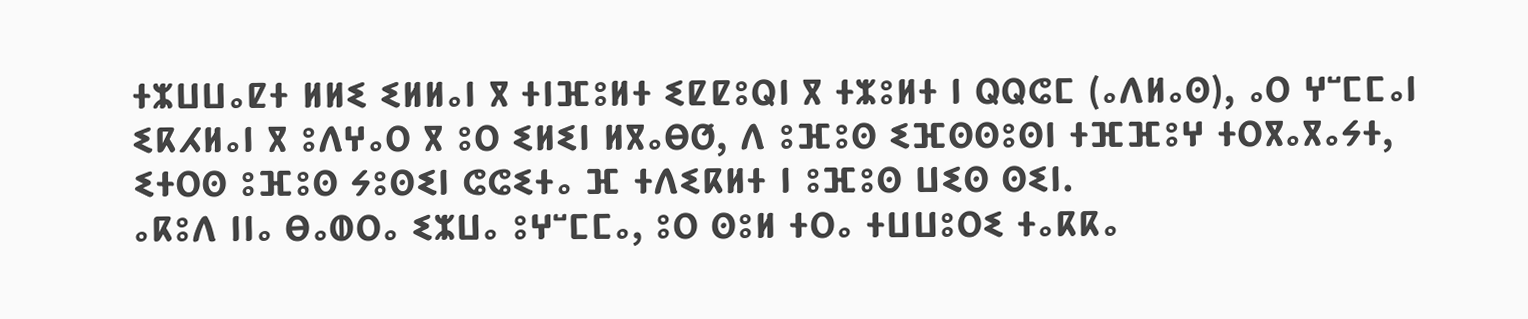ⵜⵣⵡⵡⴰⵇⵜ ⵍⵍⵉ ⵉⵍⵍⴰⵏ ⴳ ⵜⵏⴼⵓⵍⵜ ⵉⵇⵇⵓⵕⵏ ⴳ ⵜⵣⵓⵍⵜ ⵏ ⵕⵕⵛⵎ (ⴰⴷⵍⴰⵙ), ⴰⵔ ⵖⵯⵎⵎⴰⵏ ⵉⴽⵃⵍⴰⵏ ⴳ ⵓⴷⵖⴰⵔ ⴳ ⵓⵔ ⵉⵍⵉⵏ ⵍⴳⴰⴱⵚ, ⴷ ⵓⴼⵓⵙ ⵉⴼⵙⵙⵓⵙⵏ ⵜⴼⴼⵓⵖ ⵜⵔⴳⴰⴳⴰⵢⵜ, ⵉⵜⵔⵙ ⵓⴼⵓⵙ ⵢⵓⵙⵉⵏ ⵛⵛⵉⵜⴰ ⴼ ⵜⴷⵉⴽⵍⵜ ⵏ ⵓⴼⵓⵙ ⵡⵉⵙ ⵙⵉⵏ.
ⴰⴽⵓⴷ ⵏⵏⴰ ⴱⴰⵀⵔⴰ ⵉⵣⵡⴰ ⵓⵖⵯⵎⵎⴰ, ⵓⵔ ⵙⵓⵍ ⵜⵔⴰ ⵜⵡⵡⵓⵔⵉ ⵜⴰⴽⴽⴰ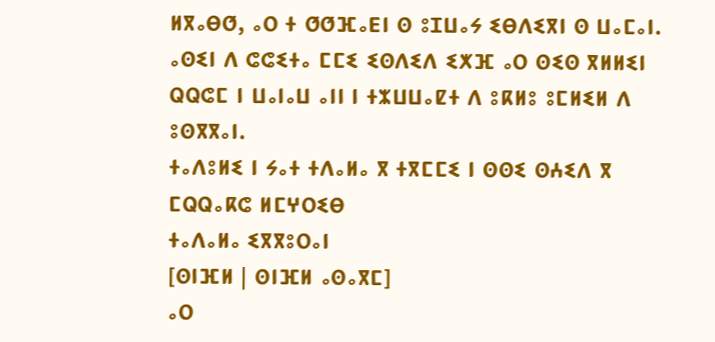ⵍⴳⴰⴱⵚ, ⴰⵔ ⵜ ⵚⵚⴼⴰⴹⵏ ⵙ ⵓⵊⵡⴰⵢ ⵉⴱⴷⵉⴳⵏ ⵙ ⵡⴰⵎⴰⵏ. ⴰⵙⵉⵏ ⴷ ⵛⵛⵉⵜⴰ ⵎⵎⵉ ⵉⵙⴷⵉⴷ ⵉⵅⴼ ⴰⵔ ⵙⵉⵙ ⴳⵍⵍⵉⵏ ⵕⵕⵛⵎ ⵏ ⵡⴰⵏⴰⵡ ⴰⵏⵏ ⵏ ⵜⵣⵡⵡⴰⵇⵜ ⴷ ⵓⴽⵍⵓ ⵓⵎⵍⵉⵍ ⴷ ⵓⵙⴳⴳⴰⵏ.
ⵜⴰⴷⵓⵍⵉ ⵏ ⵢⴰⵜ ⵜⴷⴰⵍⴰ ⴳ ⵜⴳⵎⵎⵉ ⵏ ⵙⵙⵉ ⵙⵄⵉⴷ ⴳ ⵎⵕⵕⴰⴽⵛ ⵍⵎⵖⵔⵉⴱ
ⵜⴰⴷⴰⵍⴰ ⵉⴳⴳⵓⵔⴰⵏ
[ⵙⵏⴼⵍ | ⵙⵏⴼⵍ ⴰⵙⴰⴳⵎ]
ⴰⵔ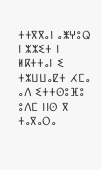ⵜⵜⴳⴳⴰⵏ ⴰⵥⵖⵓⵕ ⵏ ⵣⵣⵉⵜ ⵏ ⵍⴽⵜⵜⴰⵏ ⵉ ⵜⵣⵡⵡⴰⵇⵜ ⵃⵎⴰ ⴰⴷ ⵉⵜⵜⵙⵓⴼⵓ ⵓⴷⵎ ⵏⵏⵙ ⴳ ⵜⴰⴳⴰⵔⴰ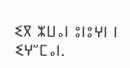ⵉⴳ ⵣⵡⴰⵏ ⵓⵏⵓⵖⵏ ⵏ ⵉⵖⵯⵎⴰⵏ.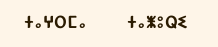ⵜⴰⵖⵔⵎⴰ       ⵜⴰⵥⵓⵕⵉ